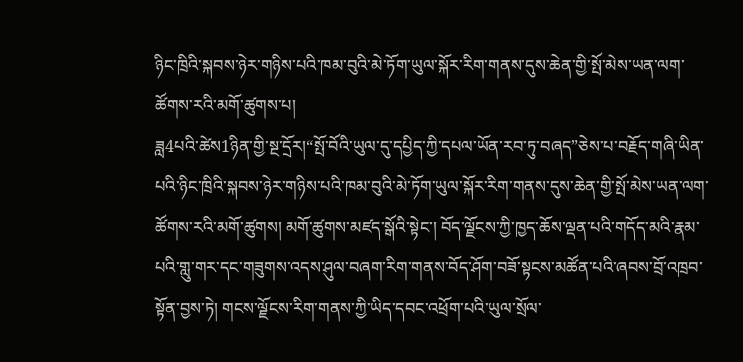ཉིང་ཁྲིའི་སྐབས་ཉེར་གཉིས་པའི་ཁམ་བུའི་མེ་ཏོག་ཡུལ་སྐོར་རིག་གནས་དུས་ཆེན་གྱི་སྤོ་མེས་ཡན་ལག་ཚོགས་རའི་མགོ་ཚུགས་པ།
ཟླ4པའི་ཚེས1ཉིན་གྱི་སྔ་དྲོར།“སྤོ་བོའི་ཡུལ་དུ་དཔྱིད་ཀྱི་དཔལ་ཡོན་རབ་ཏུ་བཞད”ཅེས་པ་བརྗོད་གཞི་ཡིན་པའི་ཉིང་ཁྲིའི་སྐབས་ཉེར་གཉིས་པའི་ཁམ་བུའི་མེ་ཏོག་ཡུལ་སྐོར་རིག་གནས་དུས་ཆེན་གྱི་སྤོ་མེས་ཡན་ལག་ཚོགས་རའི་མགོ་ཚུགས། མགོ་ཚུགས་མཛད་སྒོའི་སྟེང་། བོད་ལྗོངས་ཀྱི་ཁྱད་ཆོས་ལྡན་པའི་གདོད་མའི་རྣམ་པའི་གླུ་གར་དང་གཟུགས་འདས་ཤུལ་བཞག་རིག་གནས་བོད་ཤོག་བཟོ་སྟངས་མཚོན་པའི་ཞབས་བྲོ་འཁྲབ་སྟོན་བྱས་ཏེ། གངས་ལྗོངས་རིག་གནས་ཀྱི་ཡིད་དབང་འཕྲོག་པའི་ཡུལ་སྲོལ་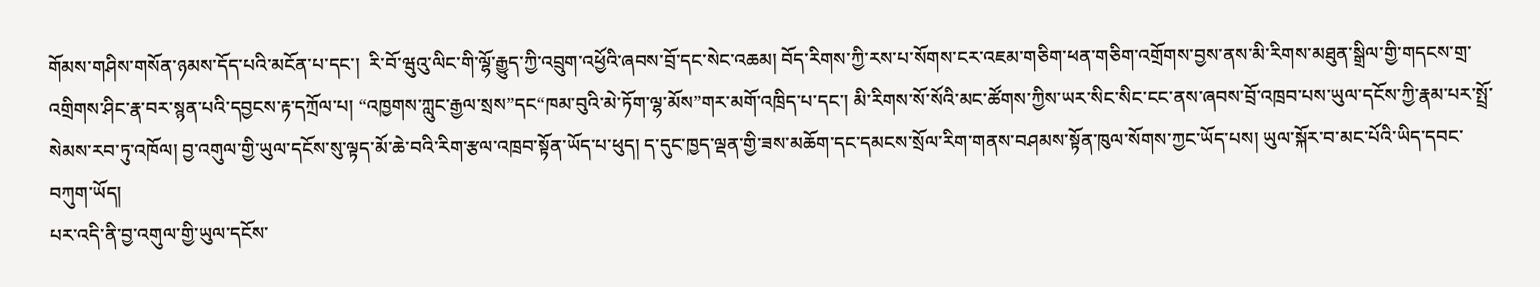གོམས་གཤིས་གསོན་ཉམས་དོད་པའི་མངོན་པ་དང་།  རི་བོ་ཝུའུ་ལིང་གི་ལྷོ་རྒྱུད་ཀྱི་འབྲུག་འཕྱོའི་ཞབས་བྲོ་དང་སེང་འཆམ། བོད་རིགས་ཀྱི་རས་པ་སོགས་ངར་འཇམ་གཅིག་ཕན་གཅིག་འགྲོགས་བྱས་ནས་མི་རིགས་མཐུན་སྒྲིལ་གྱི་གདངས་གྲ་འགྲིགས་ཤིང་རྣ་བར་སྙན་པའི་དབྱངས་རྟ་དཀྲོལ་པ། “འཁྱགས་ཀླུང་རྒྱལ་སྲས”དང“ཁམ་བུའི་མེ་ཏོག་ལྷ་མོས”གར་མགོ་འཁྲིད་པ་དང་། མི་རིགས་སོ་སོའི་མང་ཚོགས་ཀྱིས་ཡར་སིང་སིང་ངང་ནས་ཞབས་བྲོ་འཁྲབ་པས་ཡུལ་དངོས་ཀྱི་རྣམ་པར་སྤྲོ་སེམས་རབ་ཏུ་འཁོལ། བྱ་འགུལ་གྱི་ཡུལ་དངོས་སུ་ལྟད་མོ་ཆེ་བའི་རིག་རྩལ་འཁྲབ་སྟོན་ཡོད་པ་ཕུད། ད་དུང་ཁྱད་ལྡན་གྱི་ཟས་མཆོག་དང་དམངས་སྲོལ་རིག་གནས་བཤམས་སྟོན་ཁུལ་སོགས་ཀྱང་ཡོད་པས། ཡུལ་སྐོར་བ་མང་པོའི་ཡིད་དབང་བཀུག་ཡོད།
པར་འདི་ནི་བྱ་འགུལ་གྱི་ཡུལ་དངོས་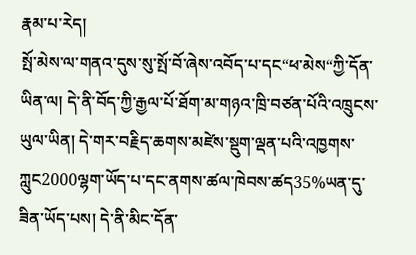རྣམ་པ་རེད།
སྤོ་མེས་ལ་གནའ་དུས་སུ་སྤོ་བོ་ཞེས་འབོད་པ་དང“ཕ་མེས“ཀྱི་དོན་ཡིན་ལ། དེ་ནི་བོད་ཀྱི་རྒྱལ་པོ་ཐོག་མ་གཉའ་ཁྲི་བཙན་པོའི་འཁྲུངས་ཡུལ་ཡིན། དེ་གར་བརྗིད་ཆགས་མཛེས་སྡུག་ལྡན་པའི་འཁྱགས་ཀླུང2000ལྷག་ཡོད་པ་དང་ནགས་ཚལ་ཁེབས་ཚད35%ཡན་དུ་ཟིན་ཡོད་པས། དེ་ནི་མིང་དོན་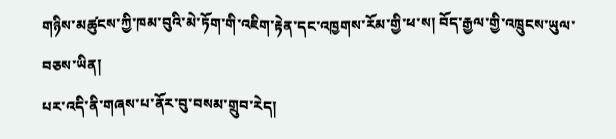གཉིས་མཚུངས་ཀྱི་ཁམ་བུའི་མེ་ཏོག་གི་འཇིག་རྟེན་དང་འཁྱགས་རོམ་གྱི་ཕ་ས། བོད་རྒྱལ་གྱི་འཁྲུངས་ཡུལ་བཅས་ཡིན།
པར་འདི་ནི་གཞས་པ་ནོར་བུ་བསམ་གྲུབ་རེད།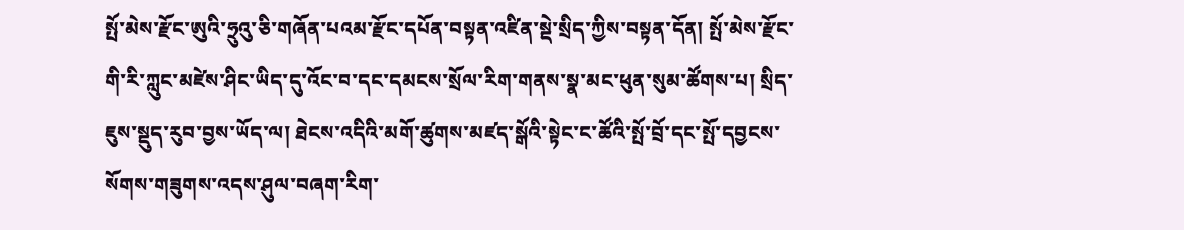སྤོ་མེས་རྫོང་ཨུའི་ཧྲུའུ་ཅི་གཞོན་པའམ་རྫོང་དཔོན་བསྟན་འཛིན་སྡེ་སྲིད་ཀྱིས་བསྟན་དོན། སྤོ་མེས་རྫོང་གི་རི་ཀླུང་མཛེས་ཤིང་ཡིད་དུ་འོང་བ་དང་དམངས་སྲོལ་རིག་གནས་སྣ་མང་ཕུན་སུམ་ཚོགས་པ། སྲིད་ཇུས་སྡུད་རུབ་བྱས་ཡོད་ལ། ཐེངས་འདིའི་མགོ་ཚུགས་མཛད་སྒོའི་སྟེང་ང་ཚོའི་སྤོ་བྲོ་དང་སྤོ་དབྱངས་སོགས་གཟུགས་འདས་ཤུལ་བཞག་རིག་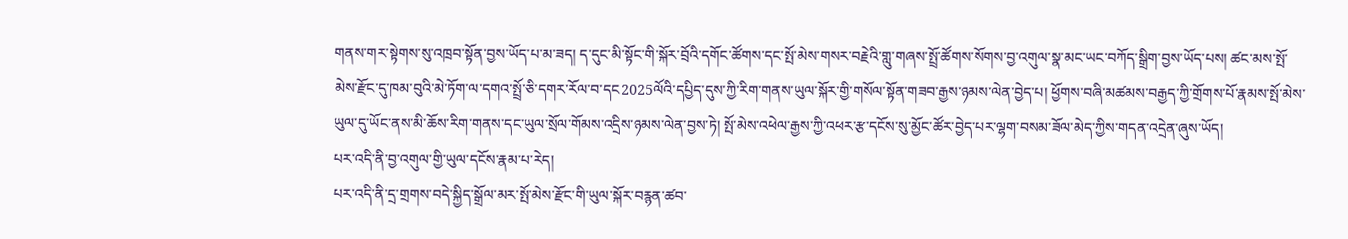གནས་གར་སྟེགས་སུ་འཁྲབ་སྟོན་བྱས་ཡོད་པ་མ་ཟད། ད་དུང་མི་སྟོང་གི་སྐོར་བྲོའི་དགོང་ཚོགས་དང་སྤོ་མེས་གསར་བརྗེའི་གླུ་གཞས་སྤྲོ་ཚོགས་སོགས་བྱ་འགུལ་སྣ་མང་ཡང་བཀོད་སྒྲིག་བྱས་ཡོད་པས། ཚང་མས་སྤོ་མེས་རྫོང་དུ་ཁམ་བུའི་མེ་ཏོག་ལ་དགའ་སྤྲོ་ཅི་དགར་རོལ་བ་དང2025ལོའི་དཔྱིད་དུས་ཀྱི་རིག་གནས་ཡུལ་སྐོར་གྱི་གསོལ་སྟོན་གཟབ་རྒྱས་ཉམས་ལེན་བྱེད་པ། ཕྱོགས་བཞི་མཚམས་བརྒྱད་ཀྱི་གྲོགས་པོ་རྣམས་སྤོ་མེས་ཡུལ་དུ་ཡོང་ནས་མི་ཆོས་རིག་གནས་དང་ཡུལ་སྲོལ་གོམས་འདྲིས་ཉམས་ལེན་བྱས་ཏེ། སྤོ་མེས་འཕེལ་རྒྱས་ཀྱི་འཕར་རྩ་དངོས་སུ་མྱོང་ཚོར་བྱེད་པར་ལྷག་བསམ་ཟོལ་མེད་ཀྱིས་གདན་འདྲེན་ཞུས་ཡོད།
པར་འདི་ནི་བྱ་འགུལ་གྱི་ཡུལ་དངོས་རྣམ་པ་རེད།
པར་འདི་ནི་དྲ་གྲགས་བདེ་སྐྱིད་སྒྲོལ་མར་སྤོ་མེས་རྫོང་གི་ཡུལ་སྐོར་བརྙན་ཚབ་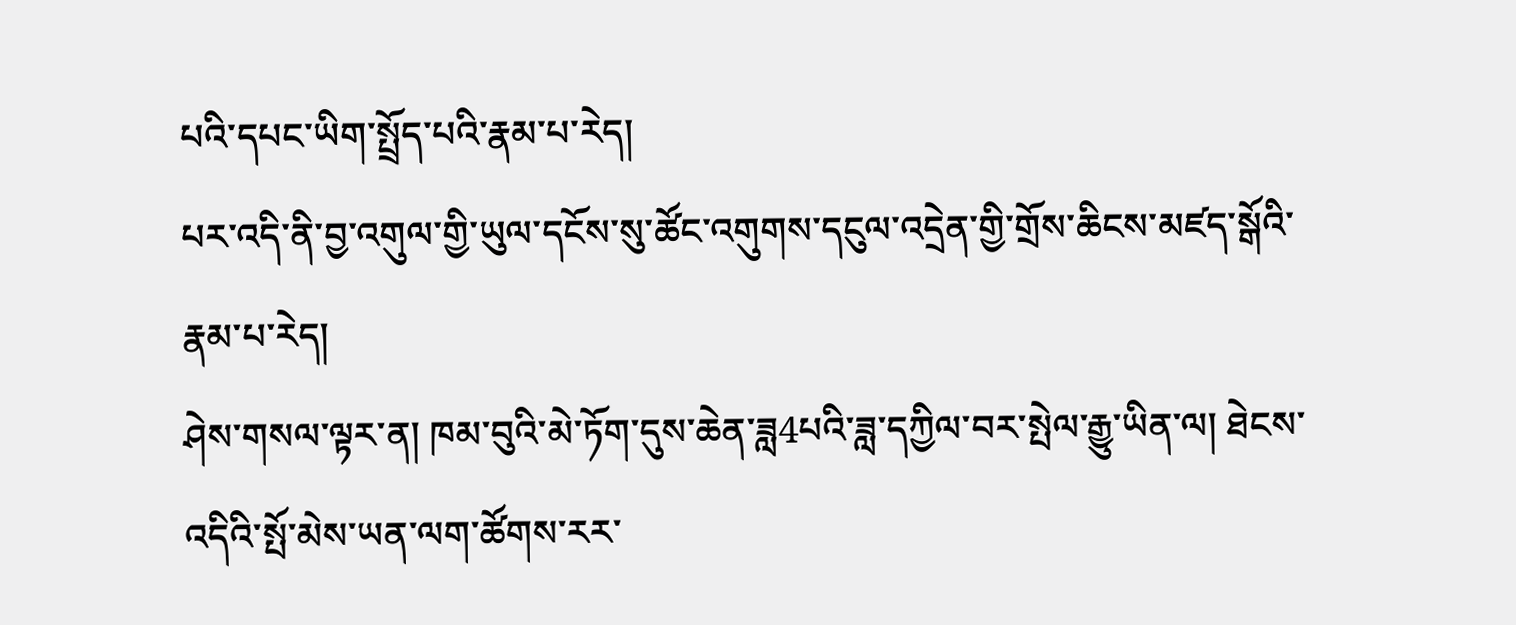པའི་དཔང་ཡིག་སྤྲོད་པའི་རྣམ་པ་རེད།
པར་འདི་ནི་བྱ་འགུལ་གྱི་ཡུལ་དངོས་སུ་ཚོང་འགུགས་དངུལ་འདྲེན་གྱི་གྲོས་ཆིངས་མཛད་སྒོའི་རྣམ་པ་རེད།
ཤེས་གསལ་ལྟར་ན། ཁམ་བུའི་མེ་ཏོག་དུས་ཆེན་ཟླ4པའི་ཟླ་དཀྱིལ་བར་སྤེལ་རྒྱུ་ཡིན་ལ། ཐེངས་འདིའི་སྤོ་མེས་ཡན་ལག་ཚོགས་རར་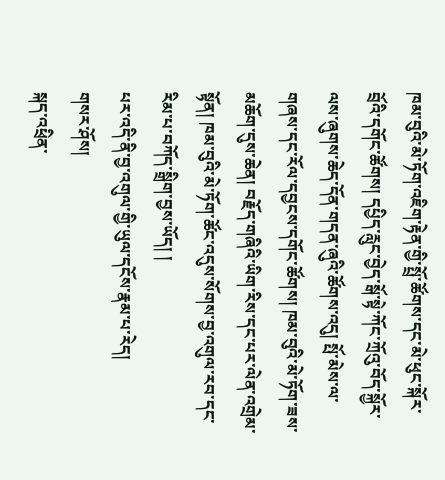ཁམ་བུའི་མེ་ཏོག་འཇིག་རྟེན་གྱི་སྤྲོ་ཚོགས་དང་མེ་ཕུང་སྐོར་བྲོའི་དགོང་ཚོགས། དཔྱིད་རླུང་བྱེད་སྒོ་སྟེ་ཀོང་ཀྲོའུ་བོད་སྐྱོར་ལས་ཞུགས་ཆེད་དོན་གདན་ཞུའི་ཚོགས་འདུ། སྤོ་མེས་ལ་གཞས་དང་རོལ་དབྱངས་དགོང་ཚོགས། ཁམ་བུའི་མེ་ཏོག་ཟས་མཆོག་དུས་ཆེན། བརྗོད་གཞིའི་ཡིག་རིས་དང་པར་ལེན་འགྲེམ་སྟོན། ཁམ་བུའི་མེ་ཏོག་ཚོང་འདུས་སོགས་བྱ་འགུལ་རབ་དང་རིམ་པ་བཀོད་སྒྲིག་བྱས་ཡོད། །
པར་འདི་ནི་བྱ་འགུལ་གྱི་ཡུལ་དངོས་རྣམ་པ་རེད།
གསར་ཤོས།
སྐད་འཕྲིན་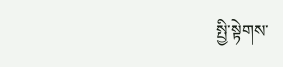སྤྱི་སྟེགས་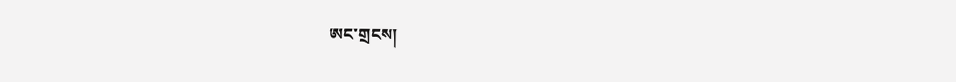ཨང་གྲངས།